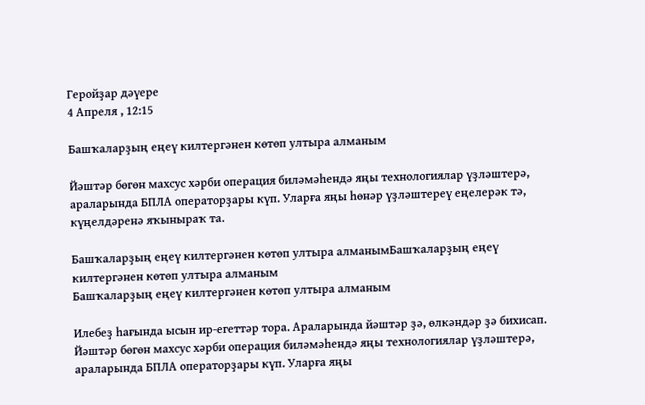Геройҙар дәүере
4 Апреля , 12:15

Башҡаларҙың еңеү килтергәнен көтөп ултыра алманым

Йәштәр бөгөн махсус хәрби операция биләмәһендә яңы технологиялар үҙләштерә, араларында БПЛА операторҙары күп. Уларға яңы һөнәр үҙләштереү еңелерәк тә, күңелдәренә яҡыныраҡ та.

Башҡаларҙың еңеү килтергәнен көтөп ултыра алманымБашҡаларҙың еңеү килтергәнен көтөп ултыра алманым
Башҡаларҙың еңеү килтергәнен көтөп ултыра алманым

Илебеҙ һағында ысын ир-егеттәр тора. Араларында йәштәр ҙә, өлкәндәр ҙә бихисап. Йәштәр бөгөн махсус хәрби операция биләмәһендә яңы технологиялар үҙләштерә, араларында БПЛА операторҙары күп. Уларға яңы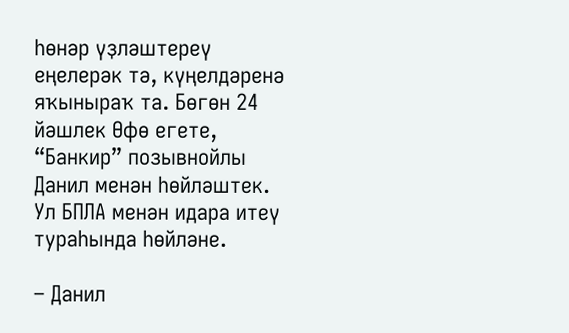һөнәр үҙләштереү еңелерәк тә, күңелдәренә яҡыныраҡ та. Бөгөн 24 йәшлек Өфө егете, “Банкир” позывнойлы Данил менән һөйләштек. Ул БПЛА менән идара итеү тураһында һөйләне.

– Данил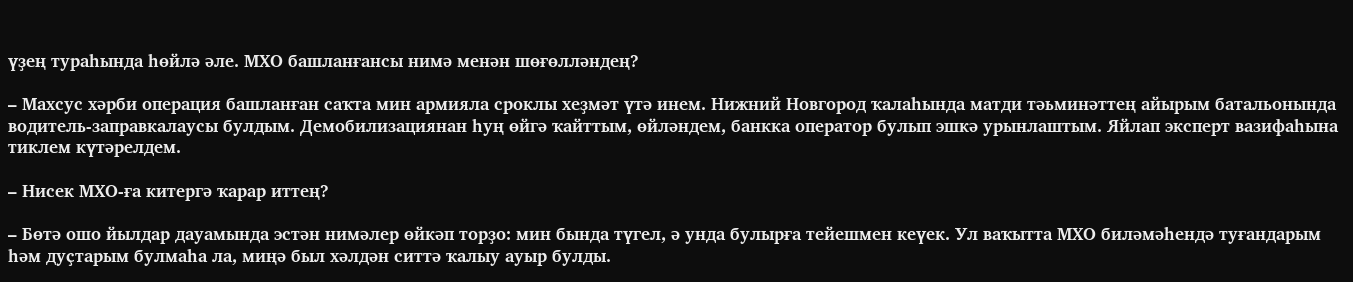үҙең тураһында һөйлә әле. МХО башланғансы нимә менән шөғөлләндең?

– Махсус хәрби операция башланған саҡта мин армияла сроклы хеҙмәт үтә инем. Нижний Новгород ҡалаһында матди тәьминәттең айырым батальонында водитель-заправкалаусы булдым. Демобилизациянан һуң өйгә ҡайттым, өйләндем, банкка оператор булып эшкә урынлаштым. Яйлап эксперт вазифаһына тиклем күтәрелдем.

– Нисек МХО-ға китергә ҡарар иттең?

– Бөтә ошо йылдар дауамында эстән нимәлер өйкәп торҙо: мин бында түгел, ә унда булырға тейешмен кеүек. Ул ваҡытта МХО биләмәһендә туғандарым һәм дуҫтарым булмаһа ла, миңә был хәлдән ситтә ҡалыу ауыр булды.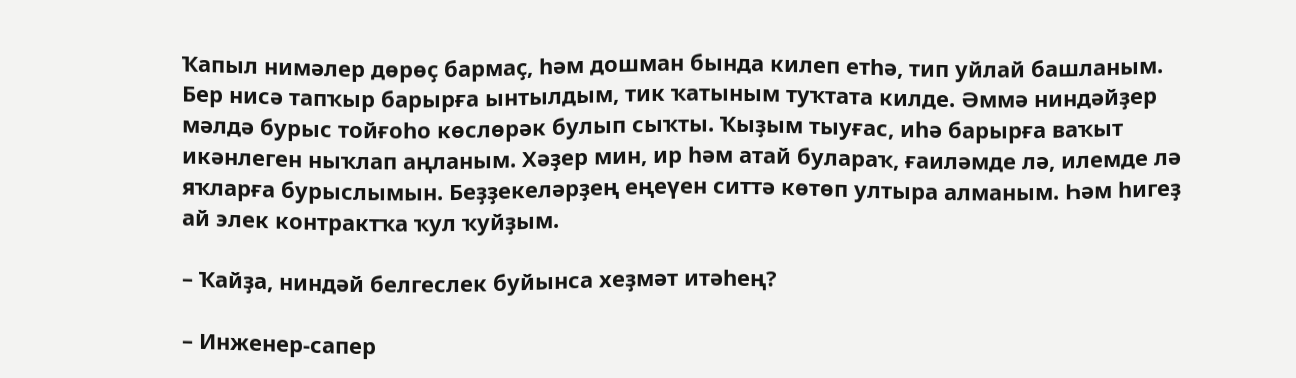Ҡапыл нимәлер дөрөҫ бармаҫ, һәм дошман бында килеп етһә, тип уйлай башланым. Бер нисә тапҡыр барырға ынтылдым, тик ҡатыным туҡтата килде. Әммә ниндәйҙер мәлдә бурыс тойғоһо көслөрәк булып сыҡты. Ҡыҙым тыуғас, иһә барырға ваҡыт икәнлеген ныҡлап аңланым. Хәҙер мин, ир һәм атай булараҡ, ғаиләмде лә, илемде лә яҡларға бурыслымын. Беҙҙекеләрҙең еңеүен ситтә көтөп ултыра алманым. Һәм һигеҙ ай элек контрактҡа ҡул ҡуйҙым.

– Ҡайҙа, ниндәй белгеслек буйынса хеҙмәт итәһең?

– Инженер-сапер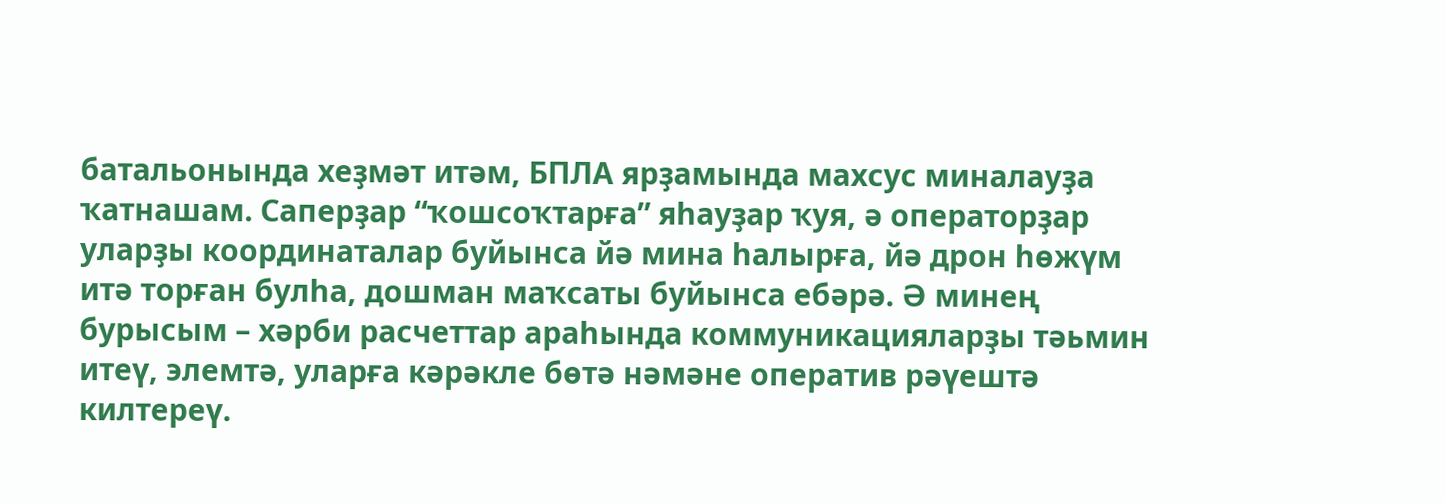батальонында хеҙмәт итәм, БПЛА ярҙамында махсус миналауҙа ҡатнашам. Саперҙар “ҡошсоҡтарға” яһауҙар ҡуя, ә операторҙар уларҙы координаталар буйынса йә мина һалырға, йә дрон һөжүм итә торған булһа, дошман маҡсаты буйынса ебәрә. Ә минең бурысым – хәрби расчеттар араһында коммуникацияларҙы тәьмин итеү, элемтә, уларға кәрәкле бөтә нәмәне оператив рәүештә килтереү.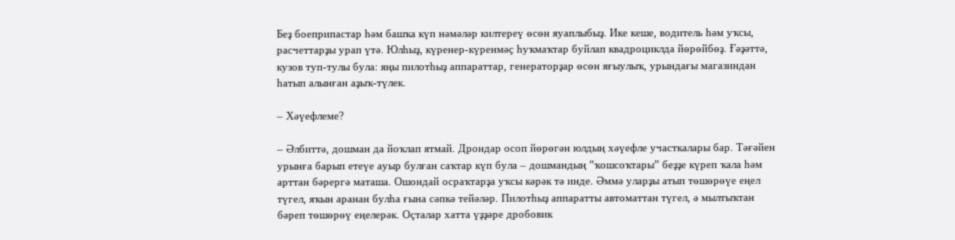Беҙ боеприпастар һәм башҡа күп нәмәләр килтереү өсөн яуаплыбыҙ. Ике кеше, водитель һәм уҡсы, расчеттарҙы урап үтә. Юлһыҙ, күренер-күренмәҫ һуҡмаҡтар буйлап квадроциклда йөрөйбөҙ. Ғәҙәттә, кузов туп-тулы була: яңы пилотһыҙ аппараттар, генераторҙар өсөн яғыулыҡ, урындағы магазиндан һатып алынған аҙыҡ-түлек.

– Хәүефлеме?

– Әлбиттә, дошман да йоҡлап ятмай. Дрондар осоп йөрөгән юлдың хәүефле участкалары бар. Тәғәйен урынға барып етеүе ауыр булған саҡтар күп була – дошмандың ”ҡошсоҡтары” беҙҙе күреп ҡала һәм арттан бәрергә маташа. Ошондай осраҡтарҙа уҡсы кәрәк тә инде. Әммә уларҙы атып төшөрөүе еңел түгел, яҡын аранан булһа ғына сәпкә тейәләр. Пилотһыҙ аппаратты автоматтан түгел, ә мылтыҡтан бәреп төшөрөү еңелерәк. Оҫталар хатта үҙҙәре дробовик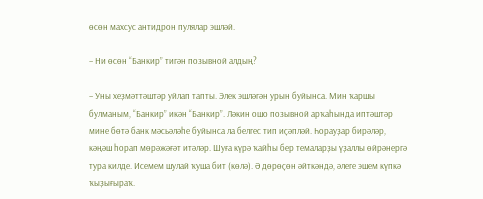өсөн махсус антидрон пулялар эшләй.

– Ни өсөн “Банкир” тигән позывной алдың?

– Уны хеҙмәттәштәр уйлап тапты. Элек эшләгән урын буйынса. Мин ҡаршы булманым, “Банкир” икән “Банкир”. Ләкин ошо позывной арҡаһында иптәштәр мине бөтә банк мәсьәләһе буйынса ла белгес тип иҫәпләй. Һорауҙар бирәләр, кәңәш һорап мөрәжәғәт итәләр. Шуға күрә ҡайһы бер темаларҙы үҙаллы өйрәнергә тура килде. Исемем шулай ҡуша бит (көлә). Ә дөрөҫөн әйткәндә, әлеге эшем күпкә ҡыҙығыраҡ.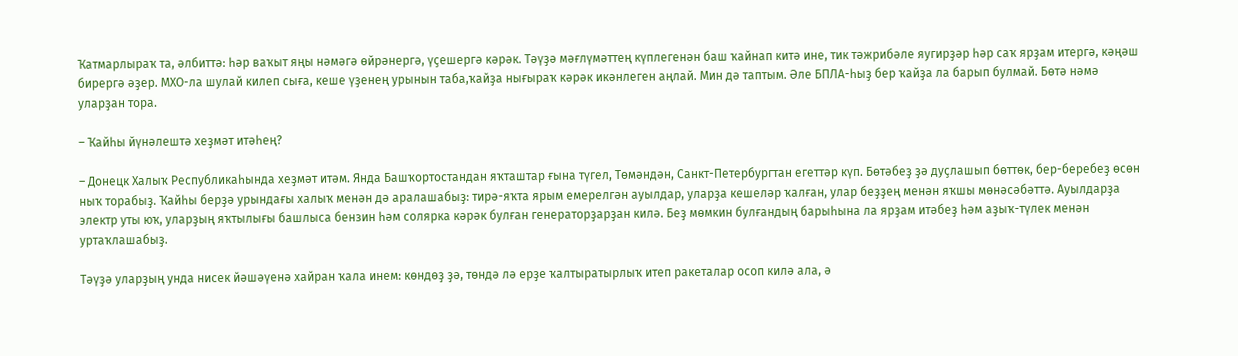Ҡатмарлыраҡ та, әлбиттә: һәр ваҡыт яңы нәмәгә өйрәнергә, үҫешергә кәрәк. Тәүҙә мәғлүмәттең күплегенән баш ҡайнап китә ине, тик тәжрибәле яугирҙәр һәр саҡ ярҙам итергә, кәңәш бирергә әҙер. МХО-ла шулай килеп сыға, кеше үҙенең урынын таба,ҡайҙа нығыраҡ кәрәк икәнлеген аңлай. Мин дә таптым. Әле БПЛА-һыҙ бер ҡайҙа ла барып булмай. Бөтә нәмә уларҙан тора.

– Ҡайһы йүнәлештә хеҙмәт итәһең?

– Донецк Халыҡ Республикаһында хеҙмәт итәм. Янда Башҡортостандан яҡташтар ғына түгел, Төмәндән, Санкт-Петербургтан егеттәр күп. Бөтәбеҙ ҙә дуҫлашып бөттөк, бер-беребеҙ өсөн ныҡ торабыҙ. Ҡайһы берҙә урындағы халыҡ менән дә аралашабыҙ: тирә-яҡта ярым емерелгән ауылдар, уларҙа кешеләр ҡалған, улар беҙҙең менән яҡшы мөнәсәбәттә. Ауылдарҙа электр уты юҡ, уларҙың яҡтылығы башлыса бензин һәм солярка кәрәк булған генераторҙарҙан килә. Беҙ мөмкин булғандың барыһына ла ярҙам итәбеҙ һәм аҙыҡ-түлек менән уртаҡлашабыҙ.

Тәүҙә уларҙың унда нисек йәшәүенә хайран ҡала инем: көндөҙ ҙә, төндә лә ерҙе ҡалтыратырлыҡ итеп ракеталар осоп килә ала, ә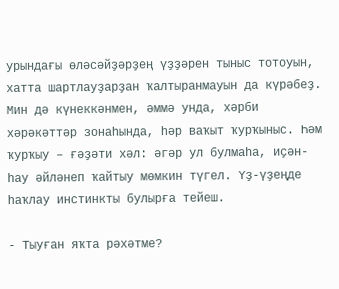урындағы өләсәйҙәрҙең үҙҙәрен тыныс тотоуын, хатта шартлауҙарҙан ҡалтыранмауын да күрәбеҙ. Мин дә күнеккәнмен, әммә унда, хәрби хәрәкәттәр зонаһында, һәр ваҡыт ҡурҡыныс. Һәм ҡурҡыу – ғәҙәти хәл: әгәр ул булмаһа, иҫән-һау әйләнеп ҡайтыу мөмкин түгел. Үҙ-үҙеңде һаҡлау инстинкты булырға тейеш.

- Тыуған яҡта рәхәтме?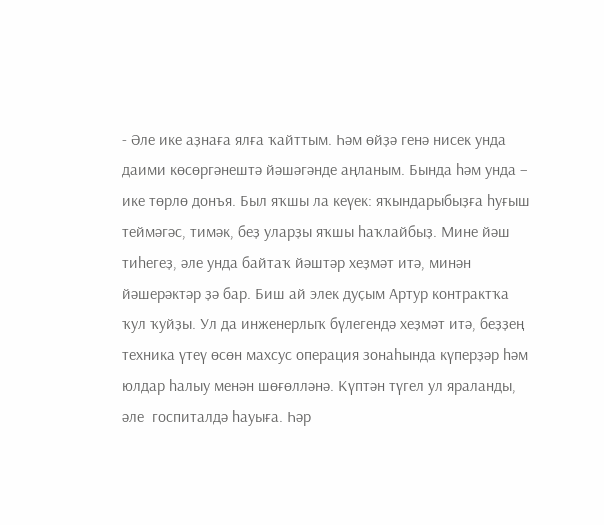- Әле ике аҙнаға ялға ҡайттым. Һәм өйҙә генә нисек унда даими көсөргәнештә йәшәгәнде аңланым. Бында һәм унда – ике төрлө донъя. Был яҡшы ла кеүек: яҡындарыбыҙға һуғыш теймәгәс, тимәк, беҙ уларҙы яҡшы һаҡлайбыҙ. Мине йәш тиһегеҙ, әле унда байтаҡ йәштәр хеҙмәт итә, минән йәшерәктәр ҙә бар. Биш ай элек дуҫым Артур контрактҡа ҡул ҡуйҙы. Ул да инженерлыҡ бүлегендә хеҙмәт итә, беҙҙең техника үтеү өсөн махсус операция зонаһында күперҙәр һәм юлдар һалыу менән шөғөлләнә. Күптән түгел ул яраланды, әле  госпиталдә һауыға. Һәр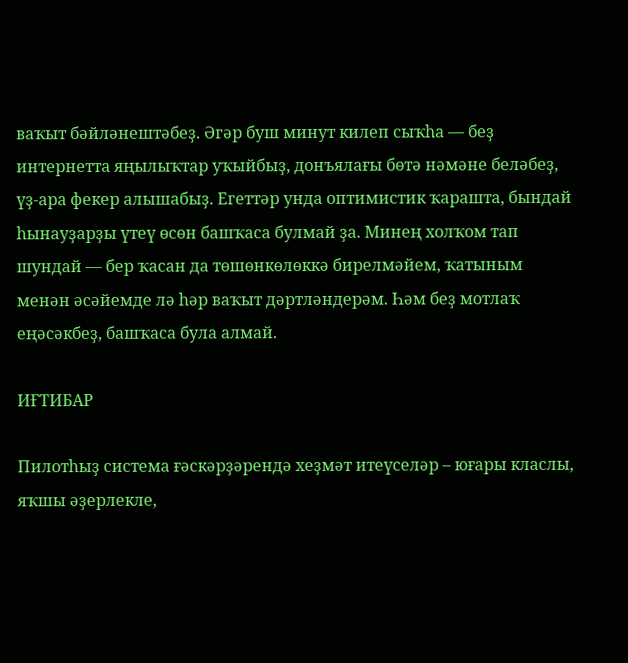ваҡыт бәйләнештәбеҙ. Әгәр буш минут килеп сыҡһа — беҙ интернетта яңылыҡтар уҡыйбыҙ, донъялағы бөтә нәмәне беләбеҙ, үҙ-ара фекер алышабыҙ. Егеттәр унда оптимистик ҡарашта, бындай һынауҙарҙы үтеү өсөн башҡаса булмай ҙа. Минең холҡом тап шундай — бер ҡасан да төшөнкөлөккә бирелмәйем, ҡатыным менән әсәйемде лә һәр ваҡыт дәртләндерәм. Һәм беҙ мотлаҡ еңәсәкбеҙ, башҡаса була алмай.

ИҒТИБАР

Пилотһыҙ система ғәскәрҙәрендә хеҙмәт итеүселәр – юғары класлы, яҡшы әҙерлекле,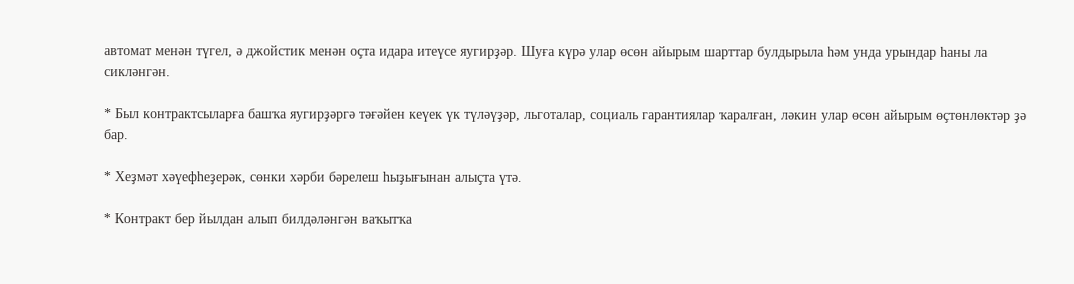автомат менән түгел, ә джойстик менән оҫта идара итеүсе яугирҙәр. Шуға күрә улар өсөн айырым шарттар булдырыла һәм унда урындар һаны ла сикләнгән.

* Был контрактсыларға башҡа яугирҙәргә тәғәйен кеүек үк түләүҙәр, льготалар, социаль гарантиялар ҡаралған, ләкин улар өсөн айырым өҫтөнлөктәр ҙә бар.

* Хеҙмәт хәүефһеҙерәк, сөнки хәрби бәрелеш һыҙығынан алыҫта үтә.

* Контракт бер йылдан алып билдәләнгән ваҡытҡа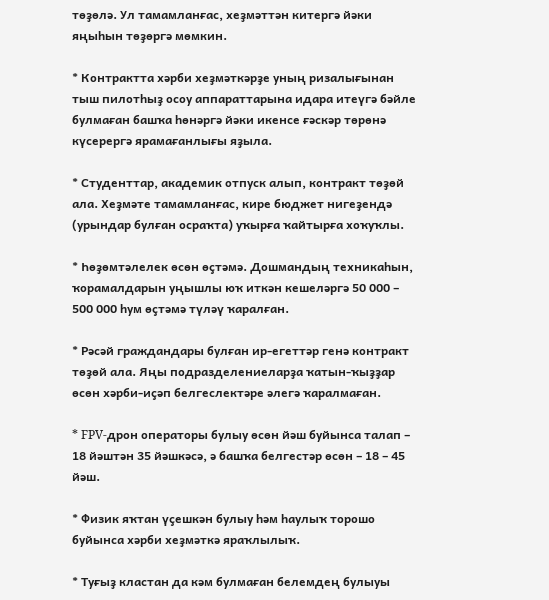төҙөлә. Ул тамамланғас, хеҙмәттән китергә йәки яңыһын төҙөргә мөмкин.

* Контрактта хәрби хеҙмәткәрҙе уның ризалығынан тыш пилотһыҙ осоу аппараттарына идара итеүгә бәйле булмаған башҡа һөнәргә йәки икенсе ғәскәр төрөнә күсерергә ярамағанлығы яҙыла.

* Студенттар, академик отпуск алып, контракт төҙөй ала. Хеҙмәте тамамланғас, кире бюджет нигеҙендә (урындар булған осраҡта) уҡырға ҡайтырға хоҡуҡлы.

* Һөҙөмтәлелек өсөн өҫтәмә. Дошмандың техникаһын, ҡорамалдарын уңышлы юҡ иткән кешеләргә 50 000 – 500 000 һум өҫтәмә түләү ҡаралған.

* Рәсәй граждандары булған ир-егеттәр генә контракт төҙөй ала. Яңы подразделениеларҙа ҡатын-ҡыҙҙар өсөн хәрби-иҫәп белгеслектәре әлегә ҡаралмаған.

* FPV-дрон операторы булыу өсөн йәш буйынса талап – 18 йәштән 35 йәшкәсә, ә башҡа белгестәр өсөн – 18 – 45 йәш.

* Физик яҡтан үҫешкән булыу һәм һаулыҡ торошо буйынса хәрби хеҙмәткә яраҡлылыҡ.

* Туғыҙ кластан да кәм булмаған белемдең булыуы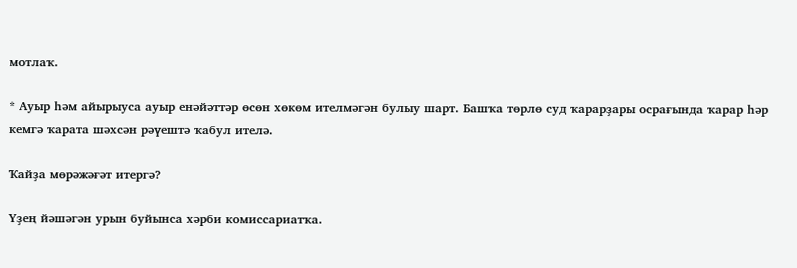мотлаҡ.

* Ауыр һәм айырыуса ауыр енәйәттәр өсөн хөкөм ителмәгән булыу шарт. Башҡа төрлө суд ҡарарҙары осрағында ҡарар һәр кемгә ҡарата шәхсән рәүештә ҡабул ителә.

Ҡайҙа мөрәжәғәт итергә?

Үҙең йәшәгән урын буйынса хәрби комиссариатҡа.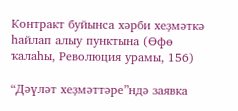Контракт буйынса хәрби хеҙмәткә һайлап алыу пунктына (Өфө ҡалаһы, Революция урамы, 156)

“Дәүләт хеҙмәттәре”ндә заявка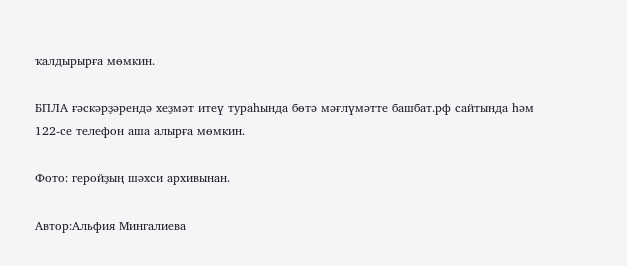ҡалдырырға мөмкин.

БПЛА ғәскәрҙәрендә хеҙмәт итеү тураһында бөтә мәғлүмәтте башбат.рф сайтында һәм 122-се телефон аша алырға мөмкин.

Фото: геройҙың шәхси архивынан.

Автор:Альфия Мингалиева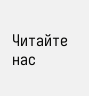Читайте нас